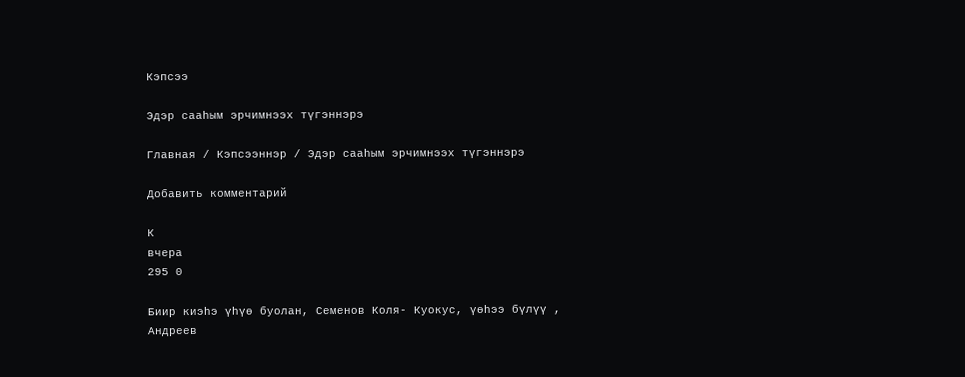Кэпсээ

Эдэр сааһым эрчимнээх түгэннэрэ

Главная / Кэпсээннэр / Эдэр сааһым эрчимнээх түгэннэрэ

Добавить комментарий

К
вчера
295 0

Биир киэһэ үһүө буолан, Семенов Коля- Куокус, үөһээ бүлүү , Андреев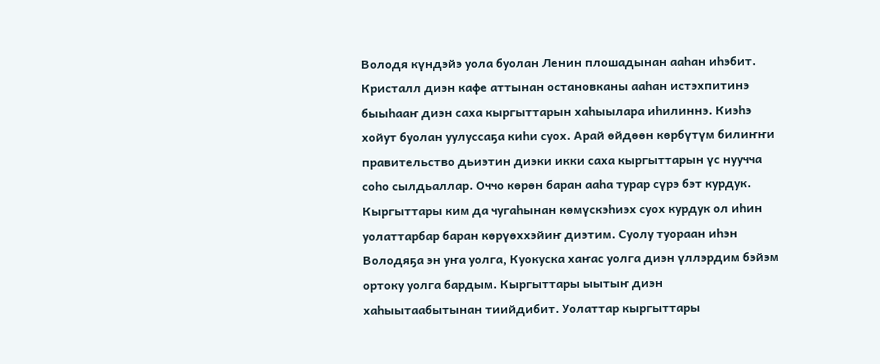Володя күндэйэ уола буолан Ленин плошадынан ааһан иһэбит. Кристалл диэн кафе аттынан остановканы ааһан истэхпитинэ быыһааҥ диэн саха кыргыттарын хаһыылара иһилиннэ. Киэһэ хойут буолан уулуссаҕа киһи суох. Арай өйдөөн көрбүтүм билиҥҥи правительство дьиэтин диэки икки саха кыргыттарын үс нуучча соһо сылдьаллар. Оччо көрөн баран ааһа турар сүрэ бэт курдук. Кыргыттары ким да чугаһынан көмүскэһиэх суох курдук ол иһин уолаттарбар баран көрүөххэйиҥ диэтим. Суолу туораан иһэн Володяҕа эн уҥа уолга, Куокуска хаҥас уолга диэн үллэрдим бэйэм ортоку уолга бардым. Кыргыттары ыытыҥ диэн хаһыытаабытынан тиийдибит. Уолаттар кыргыттары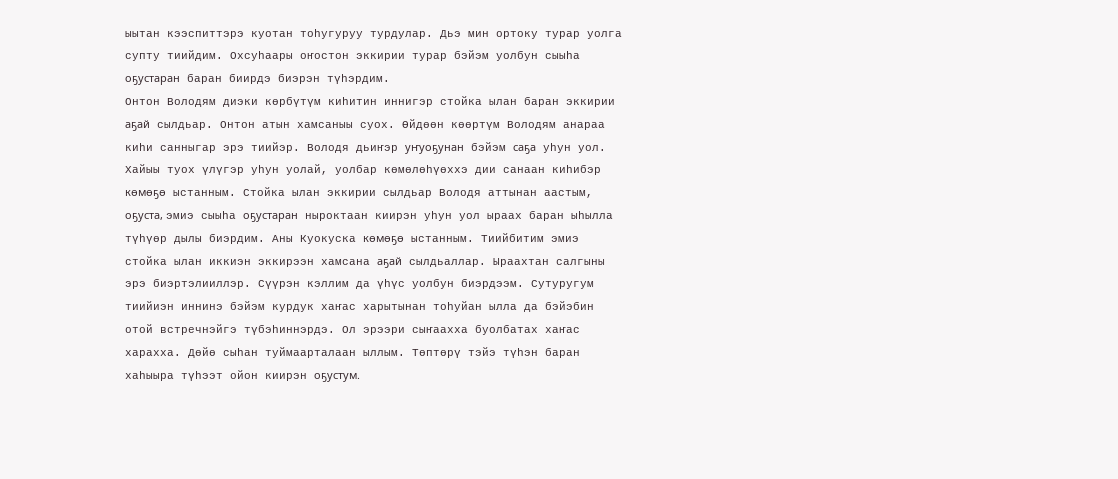ыытан кээспиттэрэ куотан тоһугуруу турдулар. Дьэ мин ортоку турар уолга супту тиийдим. Охсуһаары оҥостон эккирии турар бэйэм уолбун сыыһа оҕустаран баран биирдэ биэрэн түһэрдим.
Онтон Володям диэки көрбүтүм киһитин иннигэр стойка ылан баран эккирии аҕай сылдьар. Онтон атын хамсаныы суох. Өйдөөн көөртүм Володям анараа киһи санныгар эрэ тиийэр. Володя дьиҥэр уҥуоҕунан бэйэм саҕа уһун уол. Хайыы туох үлүгэр уһун уолай, уолбар көмөлөһүөххэ дии санаан киһибэр көмөҕө ыстанным. Стойка ылан эккирии сылдьар Володя аттынан аастым, оҕуста, эмиэ сыыһа оҕустаран ныроктаан киирэн уһун уол ыраах баран ыһылла түһүөр дылы биэрдим. Аны Куокуска көмөҕө ыстанным. Тиийбитим эмиэ стойка ылан иккиэн эккирээн хамсана аҕай сылдьаллар. Ыраахтан салгыны эрэ биэртэлииллэр. Сүүрэн кэллим да үһүс уолбун биэрдээм. Сутуругум тиийиэн иннинэ бэйэм курдук хаҥас харытынан тоһуйан ылла да бэйэбин отой встречнэйгэ түбэһиннэрдэ. Ол эрээри сыҥаахха буолбатах хаҥас харахха. Дөйө сыһан туймаарталаан ыллым. Төптөрү тэйэ түһэн баран хаһыыра түһээт ойон киирэн оҕустум.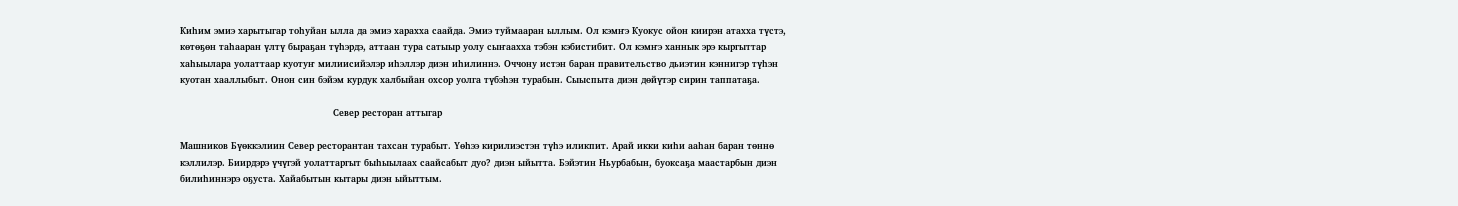Киһим эмиэ харытыгар тоһуйан ылла да эмиэ харахха саайда. Эмиэ туймааран ыллым. Ол кэмҥэ Куокус ойон киирэн атахха түстэ, көтөҕөн таһааран үлтү быраҕан түһэрдэ, аттаан тура сатыыр уолу сыҥаахха тэбэн кэбистибит. Ол кэмҥэ ханнык эрэ кыргыттар хаһыылара уолаттаар куотуҥ милиисийэлэр иһэллэр диэн иһилиннэ. Оччону истэн баран правительство дьиэтин кэннигэр түһэн куотан хааллыбыт. Онон син бэйэм курдук халбыйан охсор уолга түбэһэн турабын. Сыыспыта диэн дөйүтэр сирин таппатаҕа.

                                                   Север ресторан аттыгар

Машников Бүөккэлиин Север ресторантан тахсан турабыт. Үөһээ кирилиэстэн түһэ иликпит. Арай икки киһи ааһан баран төннө кэллилэр. Биирдэрэ үчүгэй уолаттаргыт быһыылаах саайсабыт дуо? диэн ыйытта. Бэйэтин Ньурбабын, буоксаҕа маастарбын диэн билиһиннэрэ оҕуста. Хайабытын кытары диэн ыйыттым.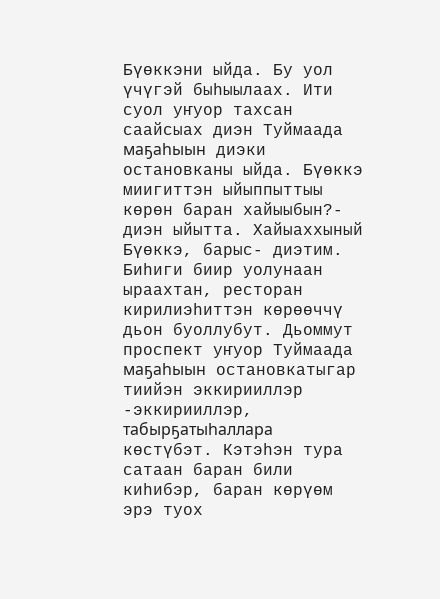Бүөккэни ыйда. Бу уол үчүгэй быһыылаах. Ити суол уҥуор тахсан саайсыах диэн Туймаада маҕаһыын диэки остановканы ыйда. Бүөккэ миигиттэн ыйыппыттыы көрөн баран хайыыбын?- диэн ыйытта. Хайыаххыный Бүөккэ, барыс- диэтим. Биһиги биир уолунаан ыраахтан, ресторан кирилиэһиттэн көрөөччү дьон буоллубут. Дьоммут проспект уҥуор Туймаада маҕаһыын остановкатыгар тиийэн эккирииллэр -эккирииллэр, табырҕатыһаллара көстүбэт. Кэтэһэн тура сатаан баран били киһибэр, баран көрүөм эрэ туох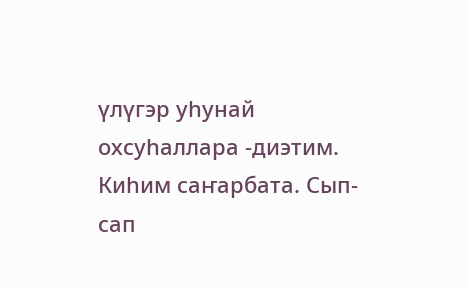үлүгэр уһунай охсуһаллара -диэтим. Киһим саҥарбата. Сып- сап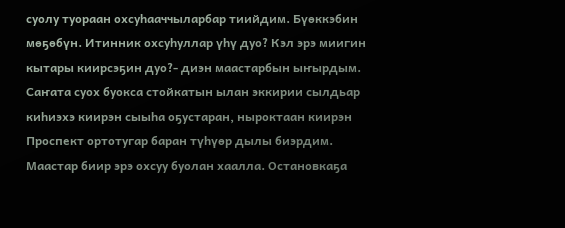суолу туораан охсуһааччыларбар тиийдим. Бүөккэбин мөҕөбүн. Итинник охсуһуллар үһү дуо? Кэл эрэ миигин кытары киирсэҕин дуо?- диэн маастарбын ыҥырдым. Саҥата суох буокса стойкатын ылан эккирии сылдьар киһиэхэ киирэн сыыһа оҕустаран, ныроктаан киирэн Проспект ортотугар баран түһүөр дылы биэрдим. Маастар биир эрэ охсуу буолан хаалла. Остановкаҕа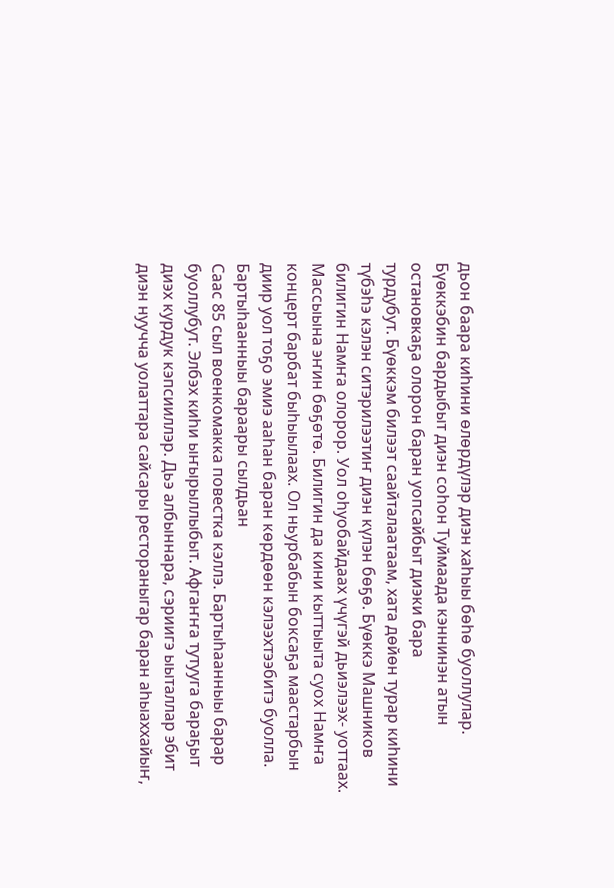дьон баара киһини өлөрдүлэр диэн хаһыы бөһө буоллулар. Бүөккэбин бардыбыт диэн соһон Туймаада кэннинэн атын остановкаҕа олорон баран уопсайбыт диэки бара
турдубут. Бүөккэм билээт саайталаатаам, хата дөйөн турар киһини түбэһэ кэлэн ситэрилээтиҥ диэн күлэн бөҕө. Бүөккэ Машников билигин Намҥа олорор. Уол оһуобайдаах үчүгэй дьиэлээх- уоттаах. Массыына эҥин бөҕөтө. Билигин да кини кыттыыта суох Намҥа концерт барбат быһыылаах. Ол ньурбабын боксаҕа маастарбын диир уол тоҕо эмиэ ааһан баран көрдөөн кэлээхтээбитэ буолла.
Бартыһаанныы бараары сылдьан
Саас 85 сыл военкомакка повестка кэллэ. Бартыһаанныы барар буоллубут. Элбэх киһи ыҥырыллыбыт. Афгаҥҥа тутууга бараҕыт диэх курдук кэпсииллэр. Дьэ албыннара, сэриигэ ыыталлар эбит диэн нуучча уолаттара сайсары рестораныгар баран аһыаххайыҥ,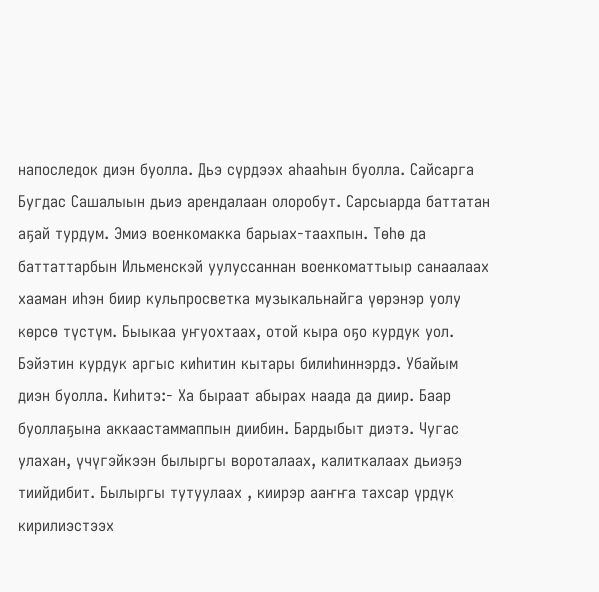напоследок диэн буолла. Дьэ сүрдээх аһааһын буолла. Сайсарга Бугдас Сашалыын дьиэ арендалаан олоробут. Сарсыарда баттатан аҕай турдум. Эмиэ военкомакка барыах-таахпын. Төһө да баттаттарбын Ильменскэй уулуссаннан военкоматтыыр санаалаах хааман иһэн биир кульпросветка музыкальнайга үөрэнэр уолу көрсө түстүм. Быыкаа уҥуохтаах, отой кыра оҕо курдук уол. Бэйэтин курдук аргыс киһитин кытары билиһиннэрдэ. Убайым диэн буолла. Киһитэ:- Ха быраат абырах наада да диир. Баар буоллаҕына аккаастаммаппын диибин. Бардыбыт диэтэ. Чугас улахан, үчүгэйкээн былыргы вороталаах, калиткалаах дьиэҕэ тиийдибит. Былыргы тутуулаах , киирэр ааҥҥа тахсар үрдүк кирилиэстээх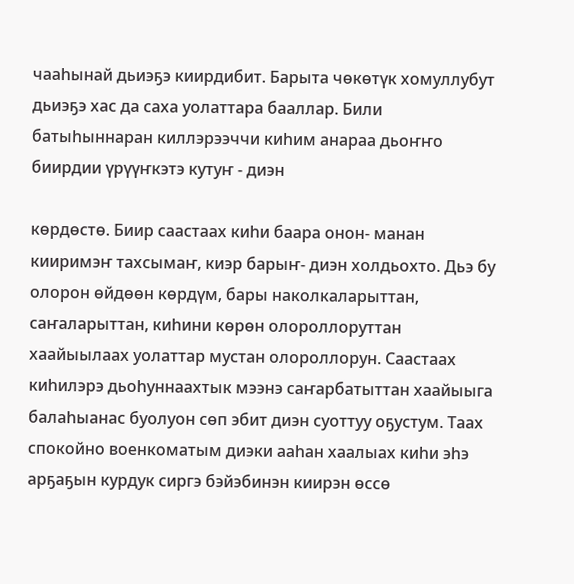чааһынай дьиэҕэ киирдибит. Барыта чөкөтүк хомуллубут дьиэҕэ хас да саха уолаттара бааллар. Били батыһыннаран киллэрээччи киһим анараа дьоҥҥо биирдии үрүүҥкэтэ кутуҥ - диэн

көрдөстө. Биир саастаах киһи баара онон- манан кииримэҥ тахсымаҥ, киэр барыҥ- диэн холдьохто. Дьэ бу олорон өйдөөн көрдүм, бары наколкаларыттан, саҥаларыттан, киһини көрөн олороллоруттан хаайыылаах уолаттар мустан олороллорун. Саастаах киһилэрэ дьоһуннаахтык мээнэ саҥарбатыттан хаайыыга балаһыанас буолуон сөп эбит диэн суоттуу оҕустум. Таах спокойно военкоматым диэки ааһан хаалыах киһи эһэ арҕаҕын курдук сиргэ бэйэбинэн киирэн өссө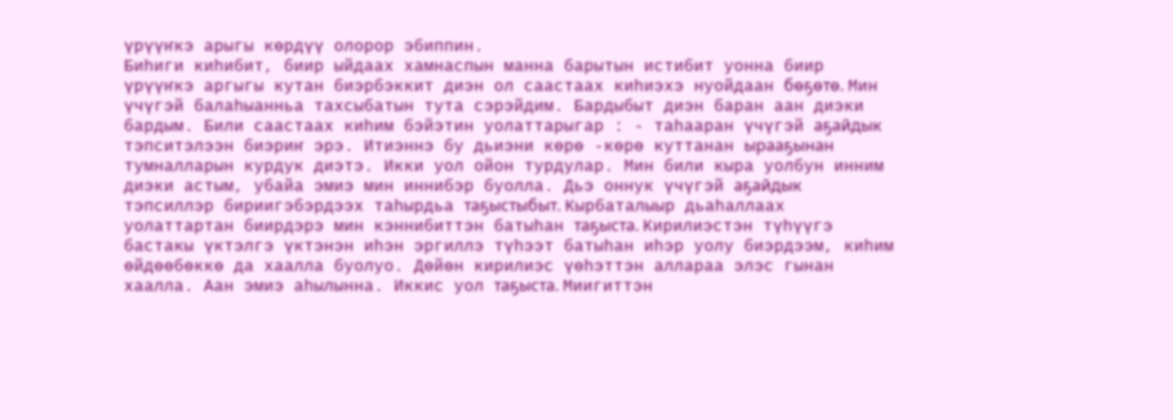үрүүҥкэ арыгы көрдүү олорор эбиппин.
Биһиги киһибит, биир ыйдаах хамнаспын манна барытын истибит уонна биир үрүүҥкэ аргыгы кутан биэрбэккит диэн ол саастаах киһиэхэ нуойдаан бөҕөтө. Мин үчүгэй балаһыанньа тахсыбатын тута сэрэйдим. Бардыбыт диэн баран аан диэки бардым. Били саастаах киһим бэйэтин уолаттарыгар : - таһааран үчүгэй аҕайдык тэпситэлээн биэриҥ эрэ. Итиэннэ бу дьиэни көрө -көрө куттанан ырааҕынан тумналларын курдук диэтэ. Икки уол ойон турдулар. Мин били кыра уолбун инним диэки астым, убайа эмиэ мин иннибэр буолла. Дьэ оннук үчүгэй аҕайдык тэпсиллэр бириигэбэрдээх таһырдьа таҕыстыбыт. Кырбаталыыр дьаһаллаах уолаттартан биирдэрэ мин кэннибиттэн батыһан таҕыста. Кирилиэстэн түһүүгэ бастакы үктэлгэ үктэнэн иһэн эргиллэ түһээт батыһан иһэр уолу биэрдээм, киһим өйдөөбөккө да хаалла буолуо. Дөйөн кирилиэс үөһэттэн аллараа элэс гынан хаалла. Аан эмиэ аһылынна. Иккис уол таҕыста. Миигиттэн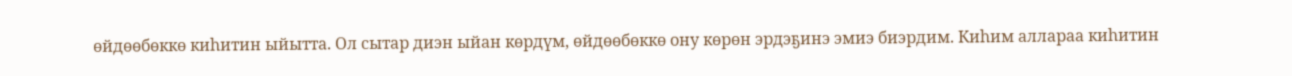өйдөөбөккө киһитин ыйытта. Ол сытар диэн ыйан көрдүм, өйдөөбөккө ону көрөн эрдэҕинэ эмиэ биэрдим. Киһим аллараа киһитин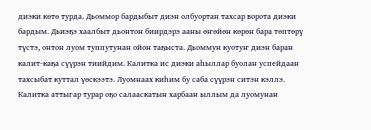диэки көтө турда. Дьоммор бардыбыт диэн олбуортан тахсар ворота диэки бардым. Дьиэҕэ хаалбыт дьонтон биирдэрэ ааны өҥөйөн көрөн бара төптөрү түстэ, онтон луом туппутунан ойон таҕыста. Дьоммун куотуҥ диэн баран калит-каҕа сүүрэн тиийдим. Калитка ис диэки аһыллар буолан успейдаан тахсыбат куттал үөскээтэ. Луомнаах киһим бу саба сүүрэн ситэн кэллэ. Калитка аттыгар турар оҕо салааскатын харбаан ыллым да луомунан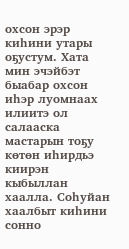охсон эрэр киһини утары оҕустум. Хата мин эчэйбэт быабар охсон иһэр луомнаах илиитэ ол салааска мастарын тоҕу көтөн иһирдьэ киирэн кыбыллан хаалла. Соһуйан хаалбыт киһини сонно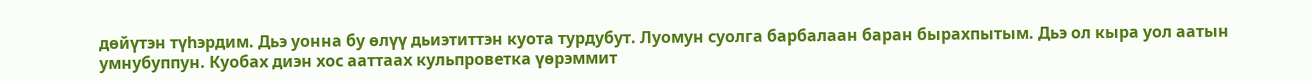дөйүтэн түһэрдим. Дьэ уонна бу өлүү дьиэтиттэн куота турдубут. Луомун суолга барбалаан баран бырахпытым. Дьэ ол кыра уол аатын умнубуппун. Куобах диэн хос ааттаах кульпроветка үөрэммит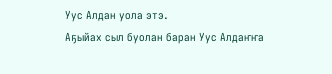Уус Алдан уола этэ.
Аҕыйах сыл буолан баран Уус Алдаҥҥа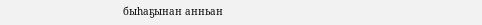быһаҕынан анньан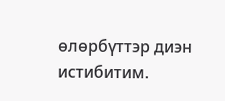өлөрбүттэр диэн истибитим.